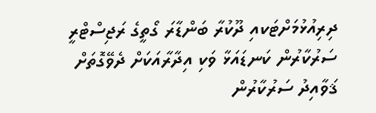ދިރިއުޅުމަށްޓަކއި ދޫކުރާ ބަންޑާރަ ގޯތީގެ ރަޖިސްޓްރީ ސަރުކާރުން ކަނޑައަޅާ ވަކި އިދާރާއަކަށް ދެވޭގޮތަށް ޤަވާއިދު ސަރުކާރުން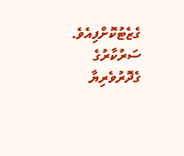ގެޒެޓުކޮށްފިއެވެ.
ސަރުކާރުގެ ގެދޮރުވެރިޔާ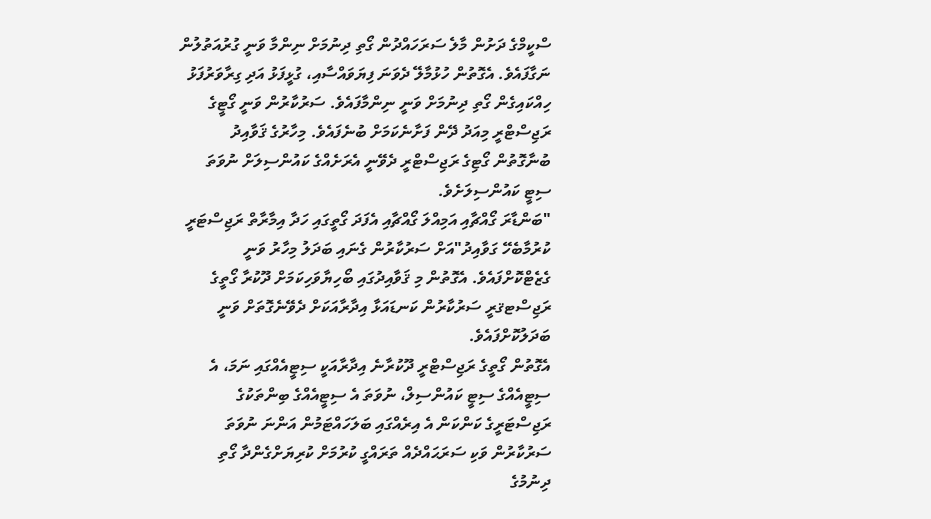ސްކީމްގެ ދަށުން މާލެ ސަރަހައްދުން ގޯތި ދިނުމަށް ނިންމާ ވަނީ ގުރުއަތުލުން ނަގާފައެވެ. އެގޮތުން ހުޅުމާލޭ ދެވަނަ ފިޔަވައްސާއި، ގުޅީފަޅު އަދި ގިރާވަރުފަޅު ހިއްކައިގެން ގޯތި ދިނުމަށް ވަނީ ނިންމާފައެވެ. ސަރުކާރުން ވަނީ ގޯޓީގެ ރަޖިސްޓްރީ މިއަދު ދޭން ފަށާނެކަމަށް ބުނެފައެވެ. މިހާރުގެ ޤަވާއިދު ބުނާގޮތުން ގޯޓިގެ ރަޖިސްޓްރީ ދެވޭނީ އެރަށެއްގެ ކައުންސިލަށް ނުވަތަ ސިޓީ ކައުންސިލަށެވެ.
"ބަންޑާރަ ގޯއްޗާއި އަމިއްލަ ގޯއްޗާއި އެފަދަ ގޯތީގައި ހަދާ އިމާރާތް ރަޖިސްޓަރީ ކުރުމާބެހޭ ގަވާއިދު"އަށް ސަރުކާރުން ގެނައި ބަދަލު މިހާރު ވަނީ ގެޒެޓްކޮށްފައެވެ. އެގޮތުން މި ޤަވާއިދުގައި ބޯހިޔާވަހިކަމަށް ދޫކުރާ ގޯތީގެ ރަޖިސްޓޤރީ ސަރުކާރުން ކަނޑައަޅާ އިދާރާއަކަށް ދެވޭނެގޮތަށް ވަނީ ބަދަލުކޮށްފައެވެ.
އެގޮތުން ގޯތީގެ ރަޖިސްޓްރީ ދޫކުރާނެ އިދާރާއަކީ ސިޓީއެއްގައި ނަމަ، އެ ސިޓީއެއްގެ ސިޓީ ކައުންސިލް، ނުވަތަ އެ ސިޓީއެއްގެ ބިންތަކުގެ ރަޖިސްޓަރީގެ ކަންކަން އެ އިރެއްގައި ބަލަހައްޓަމުން އަންނަ ނުވަތަ ސަރުކާރުން ވަކި ސަރަޙައްދެއް ތަރައްގީ ކުރުމަށް ކުރިޔަށްގެންދާ ގޯތި ދިނުމުގެ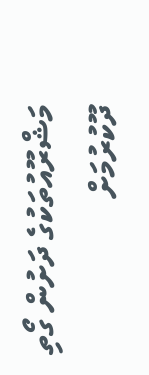މަޝްރޫއުތަކުގެ ދަށުން ގޯތި ދޫކުރުމަށް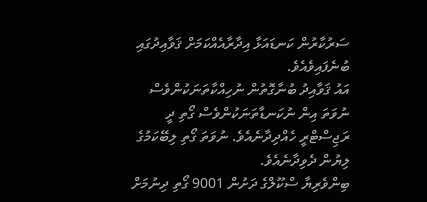ސަރުކާރުން ކަނޑައަޅާ އިދާރާއެއްކަމަށް ޤަވާއިދުގައި ބުނެފައިވެއެވެ.
އައު ޤަވާއިދު ބުނާގޮތުން ނުހިއްކާތަނަކުންވެސް ނުވަތަ އިން ނުކަނޑާތަނަކުންވެސް ގޯތި ދީ ރަޖިސްޓްރީ ހެއްދިދާނެއެވެ. ނުވަތަ ގޯތި ލިބޭކަމުގެ ލިޔުން ދެވިދާނެއެވެ.
ބިންވެރިޔާ ސްކޫލްގެ ދަށުން 9001 ގޯތި ދިނުމަށް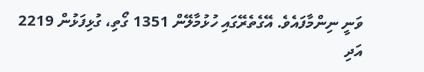ވަނީ ނިންމާފައެވެ. އޭގެތެރޭގައި ހުޅުމާލޭން 1351 ގޯތި، ގުޅިފަޅުން 2219 އަދި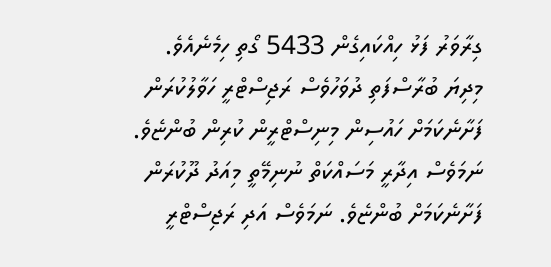ގިރާވަރު ފަޅު ހިއްކައިގެން 5433 ގޯތި ހިމެނެއެވެ.
މިދިޔަ ބުރާސްފަތި ދުވަހުވެސް ރަޖިސްޓްރީ ހަވާލުކުރަން ފަށާނެކަމަށް ހައުސިން މިނިސްޓްރީން ކުރިން ބުންޏެވެ. ނަމަވެސް އިދާރީ މަސައްކަތް ނުނިމޭތީ މިއަދު ދޫކުރަން ފަށާނެކަމަށް ބުންޏެވެ. ނަމަވެސް އަދި ރަޖިސްޓްރީ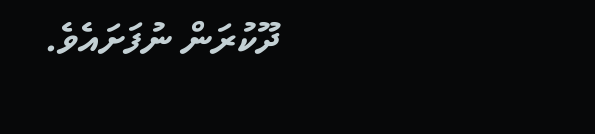ދޫކުރަން ނުފަށައެވެ.